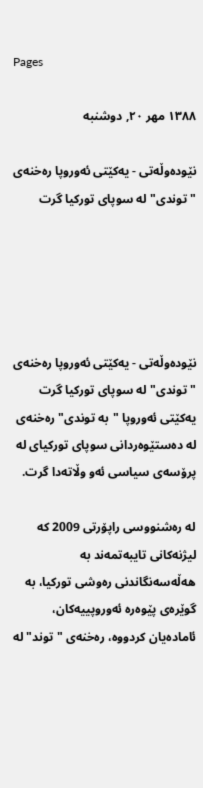Pages

۱۳۸۸ مهر ۲۰, دوشنبه

نێوده‌وڵه‌تی - یه‌كێتی ئه‌وروپا ره‌خنه‌ی "توندی" له‌ سوپای توركیا گرت





نێوده‌وڵه‌تی - یه‌كێتی ئه‌وروپا ره‌خنه‌ی "توندی" له‌ سوپای توركیا گرت
یه‌كێتی ئه‌وروپا "به‌ توندی" ره‌خنه‌ی له‌ ده‌ستێوه‌ردانی سوپای توركیای له‌ پرۆسه‌ی سیاسی ئه‌و وڵاته‌دا گرت.

له‌ ره‌شنووسی راپۆرتی 2009 كه‌ لیژنه‌كانی تایبه‌تمه‌ند به‌ هه‌ڵه‌سه‌نگاندنی ره‌وشی توركیا، به‌ گوێره‌ی پێوه‌ره‌ ئه‌وروپییه‌كان، ئاماده‌یان كردووه‌، ره‌خنه‌ی "توند" له‌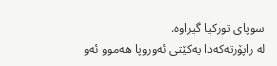سوپای توركیا گیراوه‌.
له‌ راپۆرته‌كه‌دا یه‌كێتی ئه‌وروپا هه‌موو ئه‌و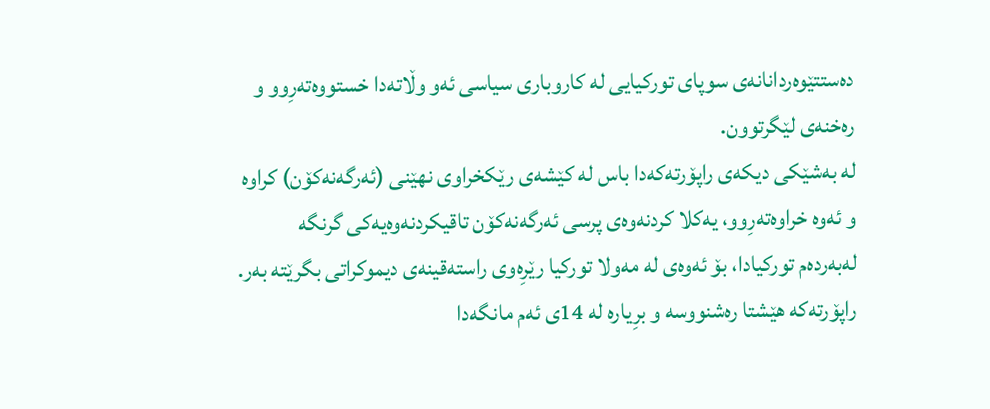ده‌ستتێوه‌ردانانه‌ی سوپای توركیایی له‌ كاروباری سیاسی ئه‌و وڵاته‌دا خستووه‌ته‌رِوو و ره‌خنه‌ی لێگرتوون.
له‌ به‌شێكی دیكه‌ی راپۆرته‌كه‌دا باس له‌ كێشه‌ی رێكخراوی نهێنی (ئه‌رگه‌نه‌كۆن) كراوه‌ و ئه‌وه‌ خراوه‌ته‌رِوو، یه‌كلا كردنه‌وه‌ی پرسی ئه‌رگه‌نه‌كۆن تاقیكردنه‌وه‌یه‌كی گرنگه‌ له‌به‌رده‌م توركیادا، بۆ ئه‌وه‌ی له‌ مه‌ولا توركیا رێرِه‌وی راسته‌قینه‌ی دیموكراتی بگرێته‌ به‌ر.
راپۆرته‌كه‌ هێشتا ره‌شنووسه‌ و برِیاره‌ له‌ 14ی ئه‌م مانگه‌دا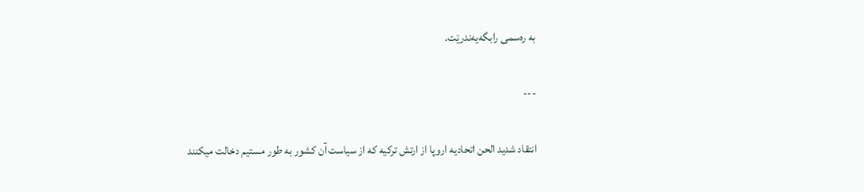به‌ ره‌سمی رابگه‌یه‌ندرێت.

---

انتقاد شدید الحن اتحادیه اروپا از ارتش ترکیه که از سیاست آن کشور به طور مستیم دخالت میکنند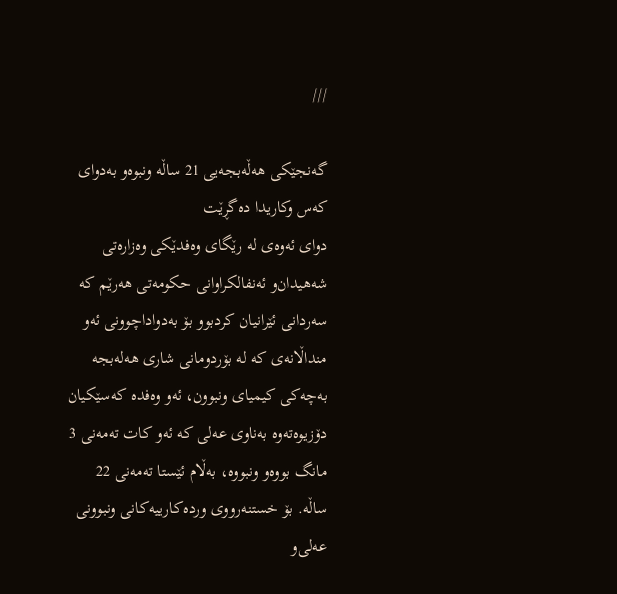///

گه‌نجێكی‌ هه‌ڵه‌بجه‌یی‌ 21 ساڵه‌ ونبوه‌و به‌دوای‌ كه‌س وكاریدا ده‌گڕێت
دوای‌ ئه‌وه‌ی‌ له‌ رێگای‌ وه‌فدێكی‌ وه‌زاره‌تی‌ شه‌هیدان‌و ئه‌نفالكراوانی‌ حكومه‌تی‌ هه‌رێم كه‌ سه‌ردانی‌ ئێرانیان كردبوو بۆ به‌دواداچوونی‌ ئه‌و منداڵانه‌ی‌ كه‌ له‌ بۆردومانی‌ شاری‌ هه‌له‌بجه‌ به‌چه‌كی‌ كیمیای‌ ونبوون، ئه‌و وه‌فده‌ كه‌سێكیان دۆزیوه‌ته‌وه‌ به‌ناوی‌ عه‌لی‌ كه‌ ئه‌و كات ته‌مه‌نی‌ 3 مانگ بووه‌و ونبووه،‌ به‌ڵام ئێستا ته‌مه‌نی‌ 22 ساڵه‌. بۆ خستنه‌رووی‌ ورده‌كارییه‌كانی‌ ونبوونی‌ عه‌لی‌و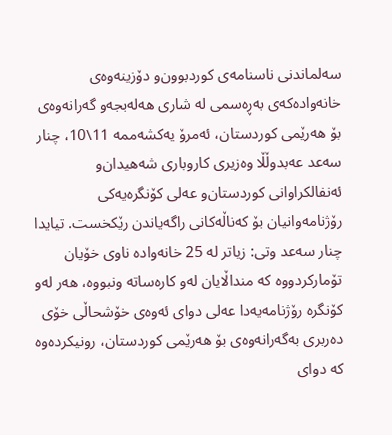سه‌لماندنی‌ ناسنامه‌ی‌ كوردبوون‌و دۆزینه‌وه‌ی‌ خانه‌واده‌كه‌ی‌ به‌ڕه‌سمی‌ له‌ شاری‌ هه‌له‌بجه‌و گه‌رانه‌وه‌ی‌ بۆ هه‌رێمی‌ كوردستان، ئه‌مرۆ یه‌كشه‌ممه‌ 11\10، چنار سه‌عد عه‌بدوڵڵا وه‌زیری‌ كاروباری‌ شه‌هیدان‌و ئه‌نفالكراوانی كوردستان‌و عه‌لی‌ كۆنگره‌یه‌كی‌ رۆژنامه‌وانیان‌ بۆ كه‌ناڵه‌كانی‌ راگه‌یاندن رێكخست. تیایدا چنار سه‌عد وتی‌: زیاتر له ‌25 خانه‌واده‌ ناوی‌ خۆیان تۆماركردووه‌ كه‌ منداڵایان له‌و كاره‌ساته‌ ونبووه‌، هه‌ر له‌و كۆنگره‌ رۆژنامه‌یه‌دا عه‌لی‌ دوای‌ ئه‌وه‌ی‌ خۆشحاڵی‌ خۆی‌ ده‌ربری‌ به‌گه‌رانه‌وه‌ی‌ بۆ هه‌رێمی‌ كوردستان، رونیكرده‌وه‌ كه‌ دوای‌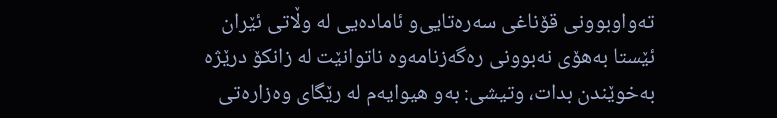ته‌واوبوونی‌ قۆناغی‌ سه‌ره‌تایی‌و ئاماده‌یی له‌ وڵاتی‌ ئێران ئێستا به‌هۆی‌ نه‌بوونی‌ ره‌گه‌زنامه‌وه‌ ناتوانێت له‌ زانكۆ درێژه‌ به‌خوێندن بدات، وتیشی‌: به‌و هیوایه‌م له‌ رێگای‌ وه‌زاره‌تی‌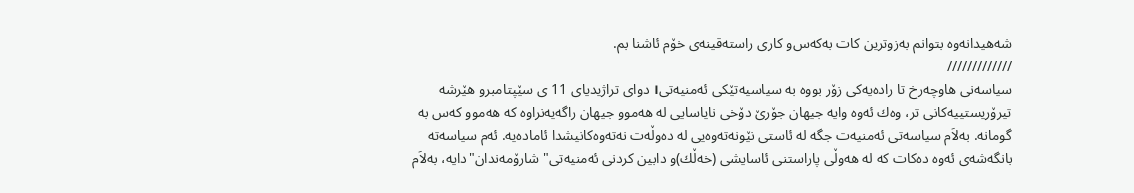شه‌هیدانه‌وه‌ بتوانم به‌زوترین كات به‌كه‌س‌و كاری‌ راسته‌قینه‌ی‌ خۆم ئاشنا بم.
/////////////
سیاسه‌نی‌ هاوچه‌رخ تا راده‌یه‌كی‌ زۆر بووه‌ به‌ سیاسیه‌تێكی‌ ئه‌منیه‌تی‌। دوای‌ تراژیدیای 11 ی‌ سێپتامبر‌و هێرشه‌ تیرۆریستییه‌كانی‌ تر، وه‌ك ئه‌وه‌ وایه‌ جیهان جۆرێ‌ دۆخی‌ نایاسایی له‌ هه‌موو جیهان راگه‌یه‌نراوه‌ كه‌ هه‌موو كه‌س به‌ گومانه‌. به‌لاَم سیاسه‌تی‌ ئه‌منیه‌ت جگه‌ له‌ ئاستی‌ نێونه‌ته‌وه‌یی له‌ ده‌وڵه‌ت نه‌ته‌وه‌كانیشدا ئاماده‌یه‌. ئه‌م سیاسه‌ته‌ بانگه‌شه‌ی‌ ئه‌وه‌ ده‌كات كه‌ له‌ هه‌وڵی‌ پاراستنی‌ ئاسایشی (خه‌ڵك)و دابین كردنی‌ ئه‌منیه‌تی‌" شارۆمه‌ندان"دایه‌، به‌لاَم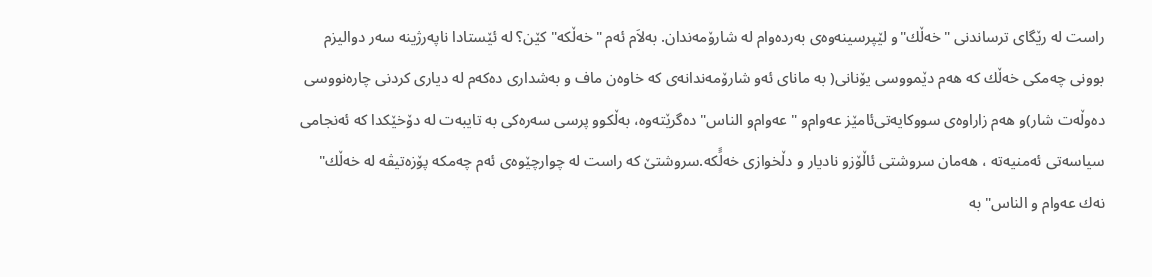راست له‌ رێگای‌ ترساندنی‌ "خه‌ڵك"و لێپرسینه‌وه‌ی‌ به‌رده‌وام له‌ شارۆمه‌ندان. به‌لاَم ئه‌م "خه‌ڵكه‌" كێن؟ له‌ ئێستادا ناپه‌رژینه‌ سه‌ر دوالیزم بوونی‌ چه‌مكی‌ خه‌ڵك كه‌ هه‌م دێمووسی‌ یۆنانی‌( به‌ مانای‌ ئه‌و شارۆمه‌ندانه‌ی‌ كه‌ خاوه‌ن ماف و به‌شداری‌ ده‌كه‌م له‌ دیاری‌ كردنی‌ چاره‌نووسی ده‌وڵه‌ت شار)و هه‌م زاراوه‌ی‌ سووكایه‌تی‌ئامێز عه‌وام‌و "عه‌وام‌و الناس" ده‌گرێته‌وه‌، به‌ڵكوو پرسی سه‌ره‌كی‌ به‌ تایبه‌ت له‌ دۆخێكدا كه‌ ئه‌نجامی سیاسه‌تی‌ ئه‌منیه‌ته‌ ، هه‌مان سروشتی‌ ئاڵۆز‌و نادیار و دڵخوازی‌ خه‌لًَكه‌.سروشتێ‌ كه‌ راست له‌ چوارچێوه‌ی‌ ئه‌م چه‌مكه‌ پۆزه‌تیڤه‌ له‌ خه‌ڵك" نه‌ك عه‌وام و الناس" به‌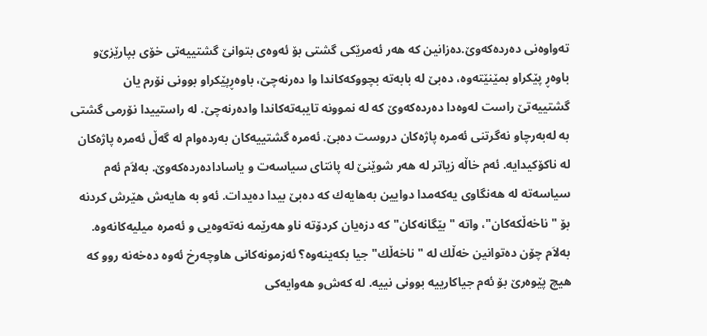ته‌واوه‌نی‌ ده‌رده‌كه‌وێ‌.ده‌زانین كه‌ هه‌ر ئه‌مرێكی‌ گشتی‌ بۆ ئه‌وه‌ی‌ بتوانێ‌ گشتییه‌تی‌ خۆی بپارێزێ‌و باوه‌ڕ پێكراو بمێنێته‌وه‌، ده‌بێ‌ له‌ بابه‌ته‌ بچووكه‌كاندا وا ده‌رنه‌چێ‌، باوه‌ڕپێكراو بوونی‌ نۆرم یان گشتییه‌تێ‌ راست له‌وه‌دا ده‌رده‌كه‌وێ‌ كه‌ له‌ نموونه‌ تایبه‌ته‌كاندا واده‌رنه‌چێ‌. له‌ راستییدا نۆرمی‌ گشتی‌ به‌ له‌به‌رچاو نه‌گرتنی‌ ئه‌مره‌ پاژه‌كان دروست ده‌بێ‌. ئه‌مره‌ گشتییه‌كان به‌رده‌وام له‌ گه‌ڵ ئه‌مره‌ پاژه‌كان له‌ ناكۆكیدایه‌. ئه‌م خاڵه‌ زیاتر له‌ هه‌ر شوێنێ‌ له‌ پانتای‌ سیاسه‌ت و یاساداده‌رده‌كه‌وێ‌. به‌لاَم ئه‌م سیاسه‌ته‌ له‌ هه‌نگاوی‌ یه‌كه‌مدا دوایین به‌هایه‌ك كه‌ ده‌بێ‌ بیدا ده‌یدات. ئه‌و به‌ هایه‌ش هێرش كردنه‌ بۆ " ناخه‌ڵكه‌كان"، واته‌ "بێگانه‌كان" كه‌ دزه‌یان كردۆته‌ ناو هه‌رێمه‌ نه‌ته‌وه‌یی و ئه‌مره‌ میلیه‌كانه‌وه‌. به‌لاَم چۆن ده‌توانین خه‌ڵك له‌ "ناخه‌ڵك" جیا بكه‌ینه‌وه‌؟ ئه‌زمونه‌كانی‌ هاوچه‌رخ ئه‌وه‌ ده‌خه‌نه‌ روو كه‌ هیچ پێوه‌رێ‌ بۆ ئه‌م جیاكارییه‌ بوونی‌ نییه‌. له‌ كه‌ش‌و هه‌وایه‌كی‌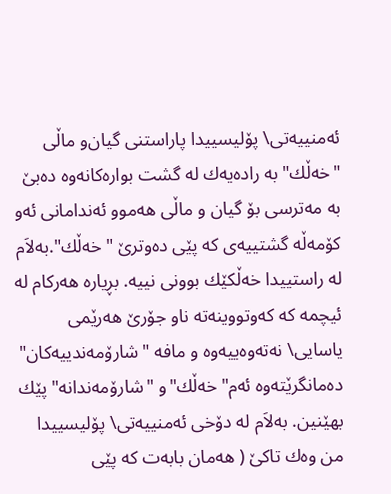ئه‌منییه‌تی‌\ پۆلیسییدا پاراستنی‌ گیان‌و ماڵی‌ "خه‌ڵك" به‌ راده‌یه‌ك له‌ گشت بواره‌كانه‌وه‌ ده‌بێ‌ به‌ مه‌ترسی بۆ گیان ‌و ماڵی‌ هه‌موو ئه‌ندامانی‌ ئه‌و كۆمه‌ڵه‌ گشتییه‌ی‌ كه‌ پێی‌ ده‌وترێ‌ " خه‌ڵك".به‌لاَم له‌ راستییدا خه‌ڵكێك بوونی‌ نییه‌. بڕیاره‌ هه‌ركام له‌ ئیچمه‌ كه‌ كه‌وتووینه‌ته‌ ناو جۆرێ‌ هه‌رێمی‌ یاسایی\ نه‌ته‌وه‌ییه‌وه‌ و مافه‌ "شارۆمه‌ندییه‌كان" ده‌مانگرێته‌وه‌ ئه‌م" خه‌ڵك"و "شارۆمه‌ندانه‌" پێك بهێنین. به‌لاَم له‌ دۆخی‌ ئه‌منییه‌تی‌\ پۆلیسییدا من وه‌ك تاكێ‌ ( هه‌مان بابه‌ت كه‌ پێی‌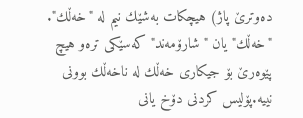ده‌وترێ‌ پاژ) هیچكات به‌شێك نیم له‌ "خه‌ڵك". "خه‌ڵك" یان "شارۆمه‌ند" كه‌سێكی‌ تره‌و هیچ پێوه‌رێ‌ بۆ جیكاری‌ خه‌ڵك له‌ ناخه‌ڵك بوونی‌ نییه‌.پۆلیس كردنی‌ دۆخ یانی‌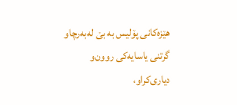هێزه‌كانی‌ پۆلیس به‌ بێ له‌به‌رچاو گرتنی‌ یاسایه‌كی‌ روون‌و دیاری‌كراو،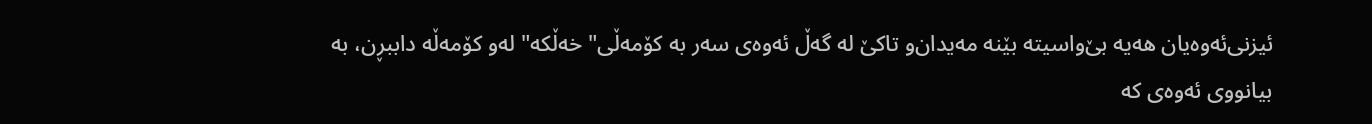ئیزنی‌ئه‌وه‌یان هه‌یه‌ بێ‌واسیته‌ بێنه‌ مه‌یدان‌و تاكێ‌ له‌ گه‌ڵ‌ ئه‌وه‌ی‌ سه‌ر به‌ كۆمه‌ڵی‌" خه‌ڵكه‌" له‌و كۆمه‌ڵه‌ داببڕن، به‌ بیانووی‌ ئه‌وه‌ی‌ كه‌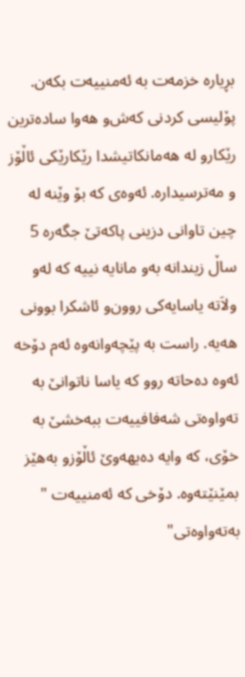بڕیاره‌ خزمه‌ت به‌ ئه‌منییه‌ت بكه‌ن. پۆلیسی كردنی‌ كه‌ش‌و هه‌وا ساده‌ترین رێكار‌و له‌ هه‌مانكاتیشدا رێكارێكی‌ ئاڵۆز و مه‌ترسیداره‌. ئه‌وه‌ی‌ كه‌ بۆ وێنه‌ له‌ چین تاوانی‌ دزینی‌ پاكه‌تێ‌ جگه‌ره‌ 5 ساڵ زیندانه‌ به‌و مانایه‌ نییه‌ كه‌ له‌و ولاَته‌ یاسایه‌كی‌ روون‌و ئاشكرا بوونی‌ هه‌یه‌. راست به‌ پێچه‌وانه‌وه‌ ئه‌م دۆخه‌ ئه‌وه‌ ده‌حاته‌ روو كه‌ یاسا ناتوانێ‌ به‌ ته‌واوه‌تی‌ شه‌فافییه‌ت ببه‌خشێ‌ به‌ خۆی‌، كه‌ وایه‌ ده‌یهه‌وێ‌ ئاڵۆز‌و به‌هێز بمێنێته‌وه‌. دۆخی‌ كه‌ ئه‌منییه‌ت " به‌ته‌واوه‌تی‌"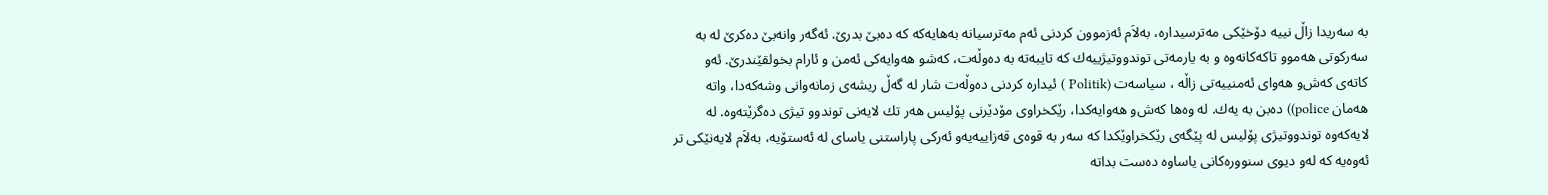به‌ سه‌ریدا زاڵ‌ نییه‌ دۆخێكی‌ مه‌ترسیداره‌، به‌لاَم ئه‌زموون كردنی‌ ئه‌م مه‌ترسیانه‌ به‌هایه‌كه‌ كه‌ ده‌بێ‌ بدرێ‌. ئه‌گه‌ر وانه‌بێ‌ ده‌كرێ‌ له‌ به‌ سه‌ركوتی‌ هه‌موو تاكه‌كانه‌وه‌ و به‌ یارمه‌تی‌ توندووتیژییه‌ك كه‌ تایبه‌ته‌ به‌ ده‌وڵه‌ت، كه‌شو هه‌وایه‌كی‌ ئه‌من ‌و ئارام بخولقێندرێ‌. ئه‌و كاته‌ی‌ كه‌ش‌و هه‌وای‌ ئه‌منییه‌تی‌ زاڵه‌ ، سیاسه‌ت (Politik ) ئیداره‌ كردنی‌ ده‌وڵه‌ت شار له‌ گه‌ڵ ریشه‌ی‌ زمانه‌وانی‌ وشه‌كه‌دا، واته‌ هه‌مان police)) ده‌بن به‌ یه‌ك. له‌ وه‌ها كه‌ش‌و هه‌وایه‌كدا، رێكخراوی‌ مۆدێرنی‌ پۆلیس هه‌ر تك لایه‌نی‌ توندوو تیژی‌ ده‌گرێته‌وه‌. له‌ لایه‌كه‌وه‌ توندووتیژی‌ پۆلیس له‌ پێگه‌ی‌ رێكخراوێكدا كه‌ سه‌ر به‌ قوه‌ی‌ قه‌زاییه‌یه‌و ئه‌ركی‌ پاراستنی‌ یاسای‌ له‌ ئه‌ستۆیه‌، به‌لاَم لایه‌نێكی‌ تر ئه‌وه‌یه‌ كه‌ له‌و دیوی‌ سنووره‌كانی‌ یاساوه‌ ده‌ست بداته‌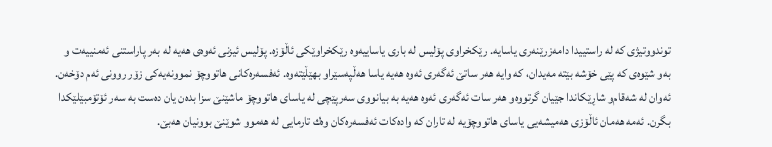توندووتیژی‌ كه‌ له‌ راستییدا دامه‌زرێنه‌ری‌ یاسایه‌. رێكخراوی‌ پۆلیس له‌ باری‌ یاساییه‌وه‌ رێكخراوێكی‌ ئاڵۆزه‌. پۆلیس ئیزنی‌ ئه‌وه‌ی‌ هه‌یه‌ له‌ به‌ر پاراستنی‌ ئه‌منییه‌ت و به‌و شێوه‌ی‌ كه‌ پێی‌ خۆشه‌ بێته‌ مه‌یدان، كه‌ وایه‌ هه‌ر ساتێ‌ ئه‌گه‌ری‌ ئه‌وه‌ هه‌یه‌ یاسا هه‌ڵپه‌سێراو بهێڵێته‌وه‌. ئه‌فسه‌ره‌كانی‌ هاتووچۆ نموونه‌یه‌كی‌ زۆر روونی‌ ئه‌م دۆخه‌ن. ئه‌وان له‌ شه‌قام‌و شاڕێكاندا جێیان گرتووه‌و هه‌ر سات ئه‌گه‌ری‌ ئه‌وه‌ هه‌یه‌ به‌ بیانووی‌ سه‌رپێچی‌ له‌ یاسای‌ هاتووچۆ ماشێنێ‌ سزا بده‌ن یان ده‌ست به‌ سه‌ر ئۆتۆمبێلێكدا بگرن. ئه‌مه‌ هه‌مان ئاڵۆزی‌ هه‌میشه‌یی یاسای‌ هاتووچۆیه‌ له‌ تاران كه‌ واده‌كات ئه‌فسه‌ره‌كان وه‌ك تارمایی له‌ هه‌موو شوێنێ‌ بوونیان هه‌بێ‌.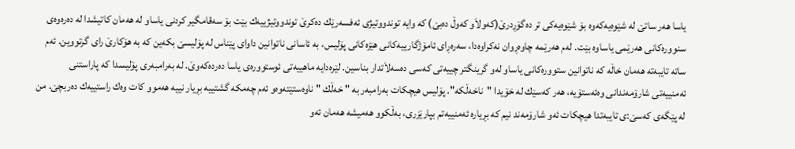یاسا هه‌ر ساتێ‌ له‌ شێوه‌یه‌كه‌وه‌ بۆ شێوه‌یه‌كی‌ تر ده‌گۆڕدرێ‌(كه‌ولاَو كه‌وڵ‌ ده‌بێ‌) كه‌ وایه‌ توندووتیژی‌ ئه‌فسه‌رێك ده‌كرێ‌ توندووتیژییه‌ك بێت بۆ سه‌قامگیر كردنی‌ یاسا‌و له‌ هه‌مان كاتیشدا له‌ ده‌ره‌وه‌ی‌ سنووره‌كانی‌ هه‌رێمی‌ یاساوه‌ بێت. له‌م هه‌رێمه‌ چاوه‌ڕوان نه‌كراوه‌دا، سه‌ره‌ڕای‌ ئامۆژگارییه‌كانی‌ هێزه‌كانی‌ پۆلیس، به‌ ئاسانی‌ ناتوانین داوای‌ پێناس له‌ پۆلیسێ‌ بكه‌ین كه‌ به‌ هۆكارێ‌ رای‌ گرتووین. ئه‌م ساته‌ تایبه‌ته‌ هه‌مان خاڵه‌ كه‌ ناتوانین ستووره‌كانی‌ یاسا‌و له‌و گرینگتر چییه‌تی‌ كه‌سی ده‌سه‌لاَتدار بناسین. لێره‌دایه‌ ماهییه‌تی‌ ئوستووره‌ی‌ یاسا ده‌رده‌كه‌وێ‌. له‌ به‌رامبه‌ری‌ پۆلیسدا كه‌ پاراستنی‌ ئه‌منییه‌تی‌ شارۆمه‌ندانی‌ وه‌ئه‌ستۆیه‌، هه‌ر كه‌سێك له‌ خۆیدا "ناخه‌ڵكه‌". پۆلیس هیچكات به‌رامبه‌ر به‌ " خه‌ڵك " ناوه‌ستێته‌وه‌و ئه‌م چه‌مكه‌ گشتییه‌ بڕیار نییه‌ هه‌موو كات وه‌ك راستییه‌ك ده‌ربچێ‌. من له‌ پێگه‌ی‌ كه‌سێ:ی‌ تایبه‌تدا هیچكات ئه‌و شارۆمه‌ند نیم كه‌ بڕیاره‌ ئه‌منییه‌تم بپارێزری‌، به‌ڵكوو هه‌میشه‌ هه‌مان ئه‌و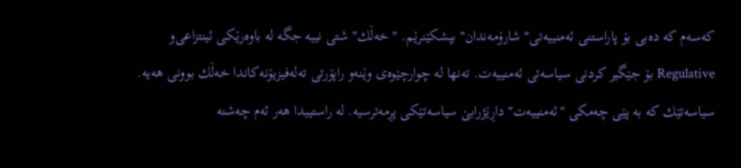كه‌سه‌م كه‌ ده‌بی‌ بۆ پاراستنی‌ ئه‌منییه‌تی‌" شارۆمه‌ندان" بپشكێنرێم. " خه‌ڵك" شتی‌ نییه‌ جگه‌ له‌ باوه‌رێكی‌ ئینتزاعی‌‌و Regulative بۆ جێگیر كردنی‌ سیاسه‌تی‌ ئه‌منییه‌ت. ته‌نها له‌ چوارچێوه‌ی‌ وێنه‌و راپۆرتی‌ ته‌له‌فیزیۆنه‌كاندا خه‌ڵك بوونی‌ هه‌یه‌. سیاسه‌تێك كه‌ به‌ پێی‌ چه‌مكی‌ "ئه‌منییه‌ت" داڕێژرابێ‌ سیاسه‌تێكی‌ پڕمه‌ترسیه‌. له‌ راستییدا هه‌ر ئه‌م چه‌شنه‌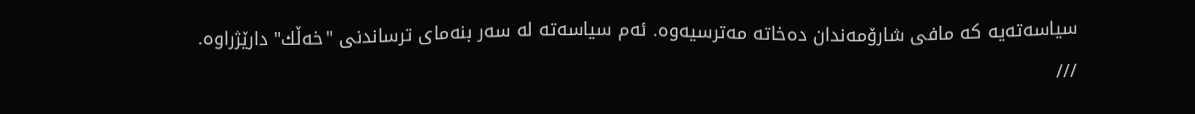سیاسه‌ته‌یه‌ كه‌ مافی‌ شارۆمه‌ندان ده‌خاته‌ مه‌ترسیه‌وه‌. ئه‌م سیاسه‌ته‌ له‌ سه‌ر بنه‌مای‌ ترساندنی‌ "خه‌ڵك" دارێژراوه‌.
///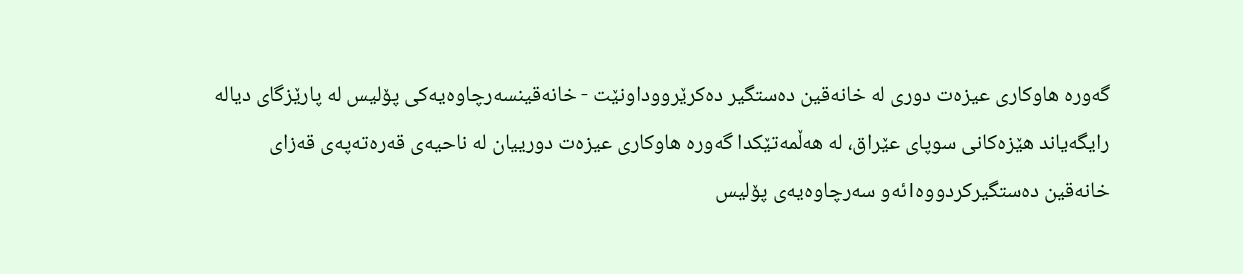گه‌وره‌ هاوكاری‌ عیزه‌ت دوری‌ له‌ خانه‌قین ده‌ستگیر ده‌كرێرووداونێت - خانه‌قینسه‌رچاوه‌یه‌كی‌ پۆلیس‌ له‌ پارێزگای‌ دیاله‌ رایگه‌یاند هێزه‌كانی سوپای عێراق، له‌ هه‌ڵمه‌تێكدا گه‌وره‌ هاوكاری عیزه‌ت دورییان له‌ ناحیه‌ی‌ قه‌ره‌ته‌په‌ی‌ قه‌زای‌ خانه‌قین ده‌ستگیركردووه‌।ئه‌و سه‌رچاوه‌یه‌ی پۆلیس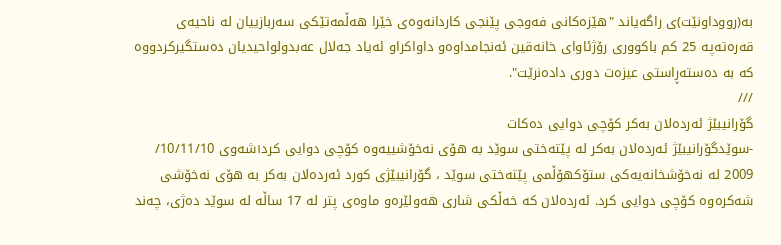به‌(رووداونێت)ی‌ راگه‌یاند "هێزه‌كانی‌ فه‌وجی‌ پێنجی‌ كاردانه‌وه‌ی‌ خێرا هه‌ڵمه‌تێكی‌ سه‌ربازییان له‌ ناحیه‌ی‌ قه‌ره‌ته‌په‌ 25 كم باكووری‌ رۆژئاوای‌ خانه‌قین ئه‌نجامداوه‌و داواكراو ئه‌یاد جه‌لال عه‌بدولواحیدیان ده‌ستگیركردووه‌ كه‌ به‌ ده‌سته‌ڕاستی‌ عیزه‌ت دوری داده‌نرێت".
///
گۆرانیبێژ ئه‌رده‌لان به‌كر كۆچى دوایى ده‌كات
-سوێدگۆرانیبێژ ئه‌رده‌لان به‌كر له‌ پێته‌ختى سوێد به‌ هۆى نه‌خۆشییه‌وه‌ كۆچى دوایى كرد।شه‌وى 10/11/10/ 2009 له‌ نه‌خۆشخانه‌یه‌كى ستۆكهۆڵمى پێته‌ختى سوێد ، گۆرانیبێژى كورد ئه‌رده‌لان به‌كر به‌ هۆى نه‌خۆشى شه‌كره‌وه‌ كۆچى دوایى كرد. ئه‌رده‌لان كه‌ خه‌ڵكى شارى هه‌ولێره‌و ماوه‌ى پتر له‌ 17 ساڵه‌ له‌ سوێد ده‌ژى، چه‌ند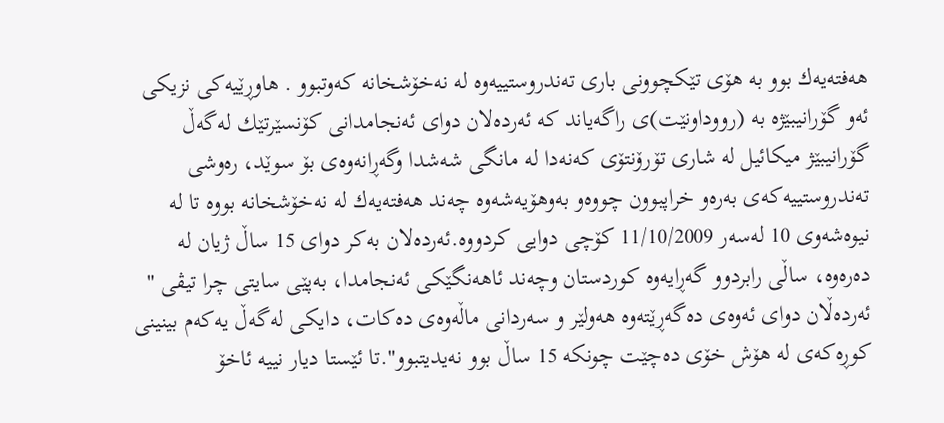هه‌فته‌یه‌ك بوو به‌ هۆى تێكچوونى بارى ته‌ندروستییه‌وه‌ له‌ نه‌خۆشخانه‌ كه‌وتبوو . هاوڕێیه‌كى نزیكى ئه‌و گۆرانیبێژه‌ به‌ (رووداونێت)ى راگه‌یاند كه‌ ئه‌رده‌لان دواى ئه‌نجامدانى كۆنسێرتێك له‌گه‌ڵ گۆرانیبێژ میكائیل له‌ شارى تۆرۆنتۆى كه‌نه‌دا له‌ مانگى شه‌شدا وگه‌ڕانه‌وه‌ى بۆ سوێد، ره‌وشى ته‌ندروستییه‌كه‌ى به‌ره‌و خراپبوون چووه‌و به‌وهۆیه‌شه‌وه‌ چه‌ند هه‌فته‌یه‌ك له‌ نه‌خۆشخانه‌ بووه‌ تا له‌ نیوه‌شه‌وى 10 له‌سه‌ر 11/10/2009 كۆچى دوایى كردووه‌.ئه‌رده‌لان به‌كر دواى 15 ساڵ ژیان له‌ ده‌ره‌وه‌، ساڵى رابردوو گه‌ڕایه‌وه‌ كوردستان وچه‌ند ئاهه‌نگێكى ئه‌نجامدا، به‌پێى سایتى چرا تیڤى " ئه‌رده‌ڵان دواى ئه‌وه‌ى ده‌گه‌ڕێته‌وه‌ هه‌ولێر و سه‌ردانى ماڵه‌وه‌ى ده‌كات، دایكى له‌گه‌ڵ یه‌كه‌م بینینى كوڕه‌كه‌ى له‌ هۆش خۆى ده‌چێت چونكه‌ 15 ساڵ بوو نه‌یدیتبوو".تا ئێستا دیار نییه‌ ئاخۆ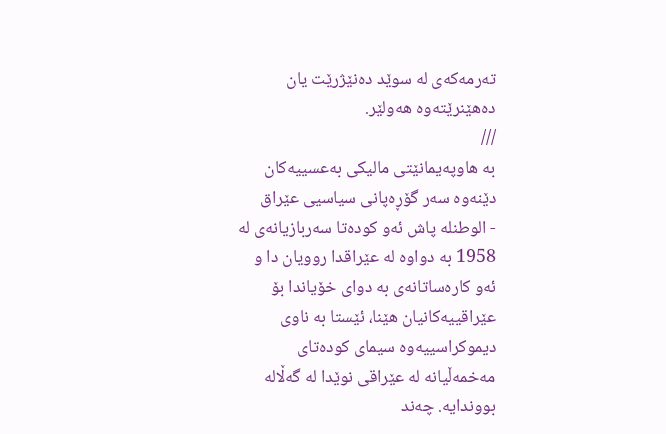ته‌رمه‌كه‌ى له‌ سوێد ده‌نێژرێت یان ده‌هێنرێته‌وه‌ هه‌ولێر.
///
به‌ هاوپه‌یمانێتی مالیكی به‌عسییه‌كان دێنه‌وه‌ سه‌ر گۆڕه‌پانی سیاسیی عێراق
- الوطنله‌ پاش ئه‌و كوده‌تا سه‌ربازیانه‌ی له‌ 1958 به‌ دواوه‌ له‌ عێراقدا روویان دا و ئه‌و كاره‌ساتانه‌ی به‌ دوای خۆیاندا بۆ عێراقییه‌كانیان هێنا، ئێستا به‌ ناوی دیموكراسییه‌وه‌ سیمای كوده‌تای مه‌خمه‌ڵیانه‌ له‌ عێراقی نوێدا له‌ گه‌ڵاله‌ بووندایه‌. چه‌ند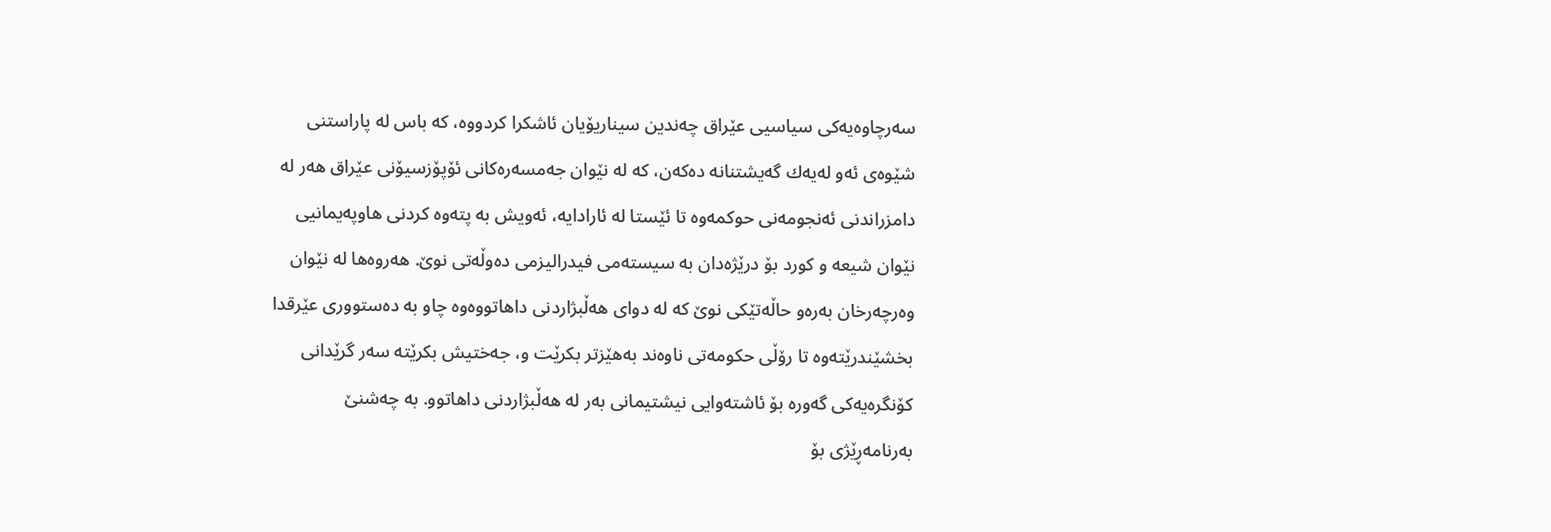سه‌رچاوه‌یه‌كی سیاسیی عێراق چه‌ندین سیناریۆیان ئاشكرا كردووه‌، كه‌ باس له‌ پاراستنی شێوه‌ی ئه‌و له‌یه‌ك گه‌یشتنانه‌ ده‌كه‌ن، كه‌ له‌ نێوان جه‌مسه‌ره‌كانی ئۆپۆزسیۆنی عێراق هه‌ر له‌ دامزراندنی ئه‌نجومه‌نی حوكمه‌وه‌ تا ئێستا له‌ ئارادایه‌، ئه‌ویش به‌ پته‌وه‌ كردنی هاوپه‌یمانیی نێوان شیعه‌ و كورد بۆ درێژه‌دان به‌ سیسته‌می فیدرالیزمی ده‌وڵه‌تی نوێ. هه‌روه‌ها له‌ نێوان وه‌رچه‌رخان به‌ره‌و حاڵه‌تێكی نوێ كه‌ له‌ دوای هه‌ڵبژاردنی داهاتووه‌وه‌ چاو به‌ ده‌ستووری عێرقدا بخشێندرێته‌وه‌ تا رۆڵی حكومه‌تی ناوه‌ند به‌هێزتر بكرێت و، جه‌ختیش بكرێته‌ سه‌ر گرێدانی كۆنگره‌یه‌كی گه‌وره‌ بۆ ئاشته‌وایی نیشتیمانی به‌ر له‌ هه‌ڵبژاردنی داهاتوو. به‌ چه‌شنێ به‌رنامه‌ڕێژی بۆ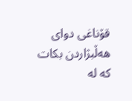قۆناغی دوای هه‌ڵبژاردن بكات كه‌ له‌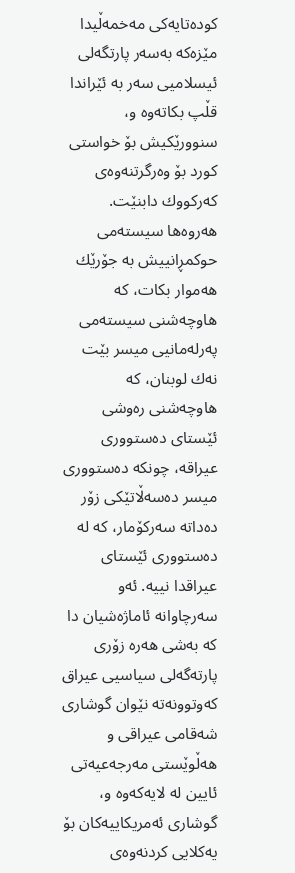كوده‌تایه‌كی مه‌خمه‌ڵیدا مێزه‌كه‌ به‌سه‌ر پارتگه‌لی ئیسلامیی سه‌ر به‌ ئێراندا قڵپ بكاته‌وه‌ و، سنوورێكیش بۆ خواستی كورد بۆ وه‌رگرتنه‌وه‌ی كه‌ركووك دابنێت. هه‌روه‌ها سیسته‌می حوكمڕانییش به‌ جۆرێك هه‌موار بكات، كه‌ هاوچه‌شنی سیسته‌می په‌رله‌مانیی میسر بێت نه‌ك لوبنان، كه‌ هاوچه‌شنی ره‌وشی ئێستای ده‌ستووری عیراقه‌، چونكه‌ ده‌ستووری میسر ده‌سه‌ڵاتێكی زۆر ده‌داته‌ سه‌ركۆمار، كه‌ له‌ ده‌ستووری ئێستای عیراقدا نییه‌. ئه‌و سه‌رچاوانه‌ ئاماژه‌شیان دا كه‌ به‌شی هه‌ره‌ زۆری پارته‌گه‌لی سیاسیی عیراق كه‌وتوونه‌ته‌ نێوان گوشاری شه‌قامی عیراقی و هه‌ڵوێستی مه‌رجه‌عیه‌تی ئایین له‌ لایه‌كه‌وه‌ و، گوشاری ئه‌مریكاییه‌كان بۆ یه‌كلایی كردنه‌وه‌ی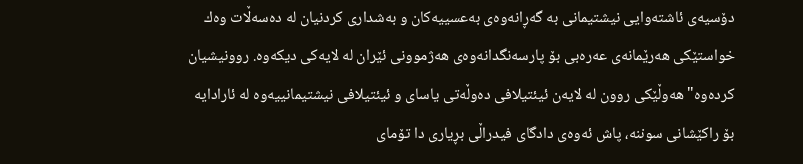دۆسیه‌ی ئاشته‌وایی نیشتیمانی به‌ گه‌ڕانه‌وه‌ی به‌عسییه‌كان و به‌شداری كردنیان له‌ ده‌سه‌ڵات وه‌ك خواستێكی هه‌رێمانه‌ی عه‌ره‌بی بۆ پارسه‌نگدانه‌وه‌ی هه‌ژموونی ئێران له‌ لایه‌كی دیكه‌وه‌. روونیشیان كرده‌وه‌"هه‌وڵێكی روون له‌ لایه‌ن ئیئتیلافی ده‌وڵه‌تی یاسای و ئیئتیلافی نیشتیمانییه‌وه‌ له‌ ئارادایه‌ بۆ راكێشانی سوننه‌، پاش ئه‌وه‌ی دادگای فیدراڵی بڕیاری دا تۆمای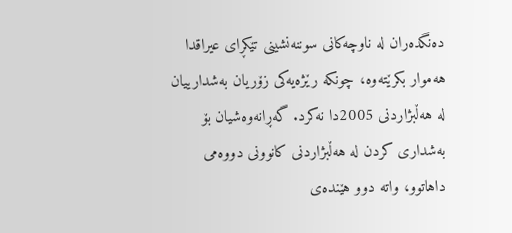ده‌نگده‌ران له‌ ناوچه‌كانی سوننه‌نشینی تێكڕای عیراقدا هه‌موار بكرێته‌وه‌، چونكه‌ رێژه‌یه‌كی زۆریان به‌شدارییان له‌ هه‌ڵبژاردنی 2005دا نه‌كرد. گه‌ڕانه‌وه‌شیان بۆ به‌شداری كردن له‌ هه‌ڵبژاردنی كانوونی دووه‌می داهاتوو، واته‌ دوو هێنده‌ی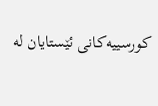كورسییه‌كانی ئێستایان له‌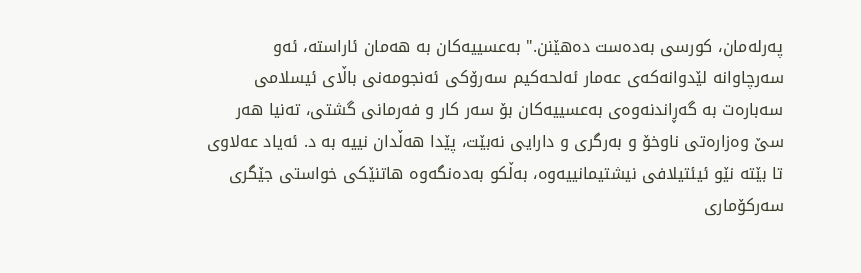په‌رله‌مان، كورسی به‌ده‌ست ده‌هێنن." به‌عسییه‌كان به‌ هه‌مان ئاراسته‌، ئه‌و سه‌رچاوانه‌ لێدوانه‌كه‌ی عه‌مار ئه‌لحه‌كیم سه‌رۆكی ئه‌نجومه‌نی باڵای ئیسلامی سه‌باره‌ت به‌ گه‌ڕاندنه‌وه‌ی به‌عسییه‌كان بۆ سه‌ر كار و فه‌رمانی گشتی، ته‌نیا هه‌ر سێ وه‌زاره‌تی ناوخۆ و به‌رگری و دارایی نه‌بێت، پێدا هه‌ڵدان نییه‌ به‌ د. ئه‌یاد عه‌لاوی تا بێته‌ نێو ئیئتیلافی نیشتیمانییه‌وه‌، به‌ڵكو به‌ده‌نگه‌وه‌ هاتنێكی خواستی جێگری سه‌ركۆماری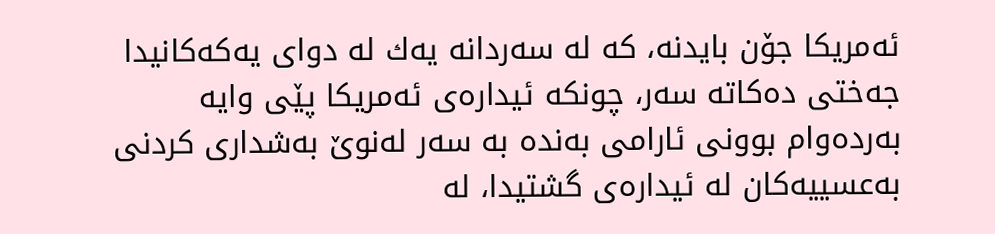ئه‌مریكا جۆن بایدنه‌، كه‌ له‌ سه‌ردانه‌ یه‌ك له‌ دوای یه‌كه‌كانیدا جه‌ختی ده‌كاته‌ سه‌ر، چونكه‌ ئیداره‌ی ئه‌مریكا پێی وایه‌ به‌رده‌وام بوونی ئارامی به‌نده‌ به‌ سه‌ر له‌نوێ به‌شداری كردنی به‌عسییه‌كان له‌ ئیداره‌ی گشتیدا، له‌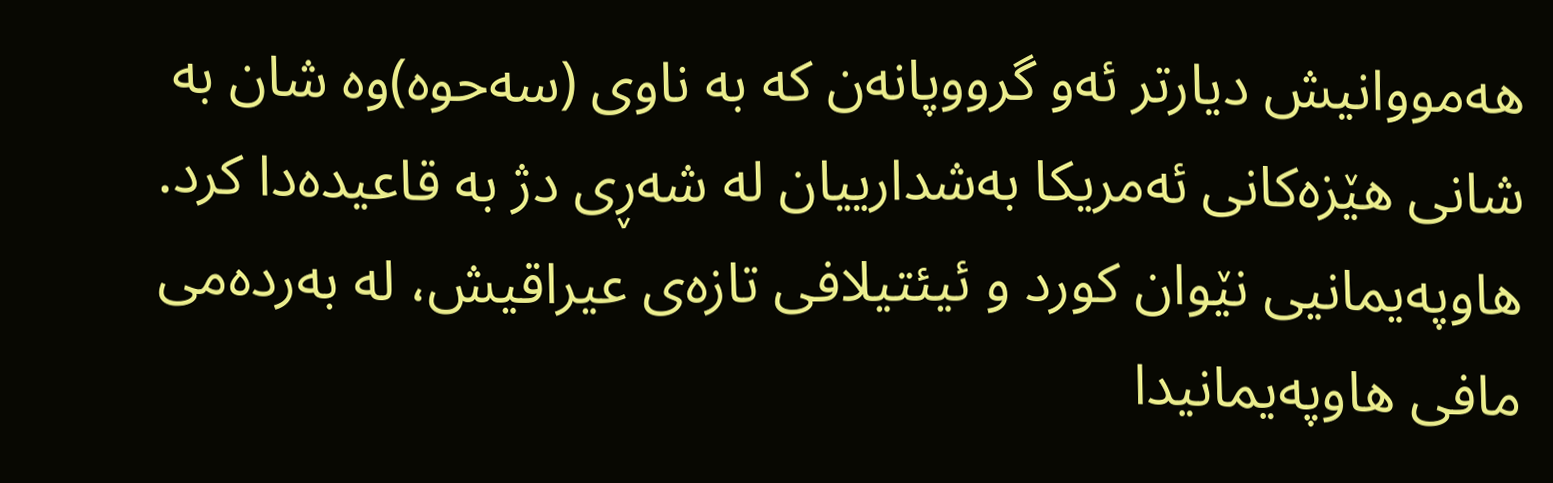هه‌مووانیش دیارتر ئه‌و گرووپانه‌ن كه‌ به‌ ناوی (سه‌حوه‌)وه‌ شان به‌ شانی هێزه‌كانی ئه‌مریكا به‌شدارییان له‌ شه‌ڕی دژ به‌ قاعیده‌دا كرد. هاوپه‌یمانیی نێوان كورد و ئیئتیلافی تازه‌ی عیراقیش، له‌ به‌رده‌می مافی هاوپه‌یمانیدا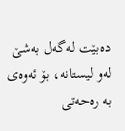ده‌بێت له‌گه‌ل به‌شێ له‌و لیستانه‌، بۆ ئه‌وه‌ی به‌ ره‌حه‌تی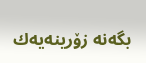بگه‌نه‌ زۆرینه‌یه‌ك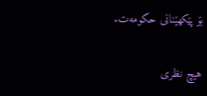بۆ پێكهێنانی حكومه‌ت.

هیچ نظری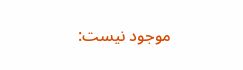موجود نیست: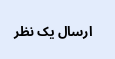ارسال یک نظر